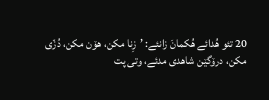20 تئو هُدائے هُکمانَ زانئے: ’زِنا مکن، هۆن مکن، دُزّی مکن، درۆگێن شاهدی مدئے، وتی پت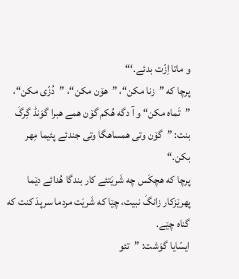و ماتا اِزّت بدئے.‘“
پرچا که ”زنا مکن“، ”هۆن مکن“، ”دُزّی مکن“، ”تَماه مکن“ و آ دگه هُکم گۆن همے هبرا گوَنڈ گِرگَ بنت: ”گۆن وتی همساهگا وتی جندئے پئیما مِهر بکن.“
پرچا که هچکَس چه شَریَتئے کار بندگا هُدائے دێما پهرێزکار زانگَ نبیت، چێا که شَریَت مردما سرپدَ کنت که گناه چێے.
ایسّایا گوَشت: ”تئو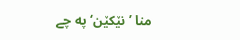منا ’نێکێن‘ په چے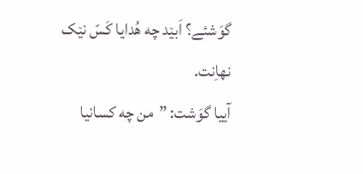گوَشئے؟ اَبێد چه هُدایا کَسّ نێک نهاِنت.
آییا گوَشت: ”من چه کسانیا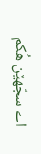اے سجّهێن هُکم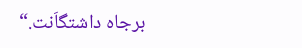برجاه داشتگاَنت.“